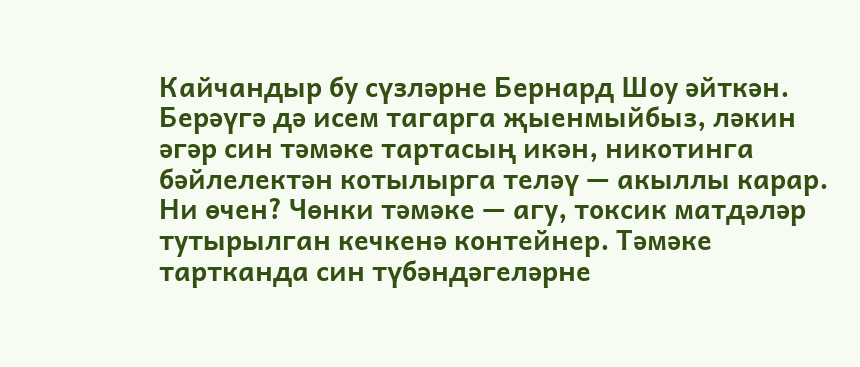Кайчандыр бу сүзләрне Бернард Шоу әйткән. Берәүгә дә исем тагарга җыенмыйбыз, ләкин әгәр син тәмәке тартасың икән, никотинга бәйлелектән котылырга теләү — акыллы карар. Ни өчен? Чөнки тәмәке — агу, токсик матдәләр тутырылган кечкенә контейнер. Тәмәке тартканда син түбәндәгеләрне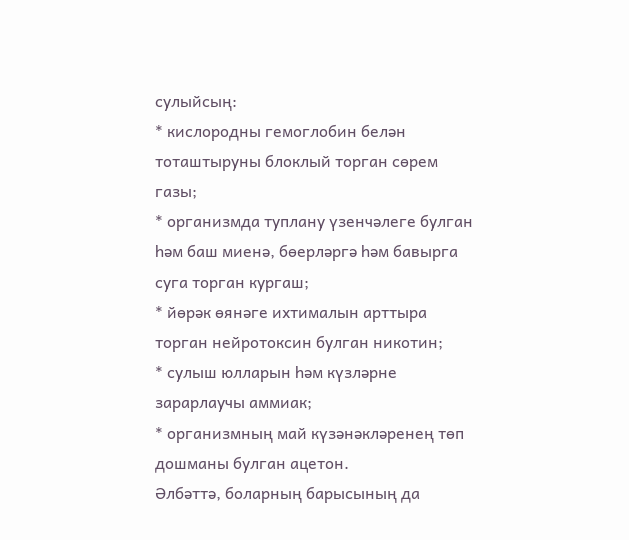сулыйсың:
* кислородны гемоглобин белән тоташтыруны блоклый торган сөрем газы;
* организмда туплану үзенчәлеге булган һәм баш миенә, бөерләргә һәм бавырга суга торган кургаш;
* йөрәк өянәге ихтималын арттыра торган нейротоксин булган никотин;
* сулыш юлларын һәм күзләрне зарарлаучы аммиак;
* организмның май күзәнәкләренең төп дошманы булган ацетон.
Әлбәттә, боларның барысының да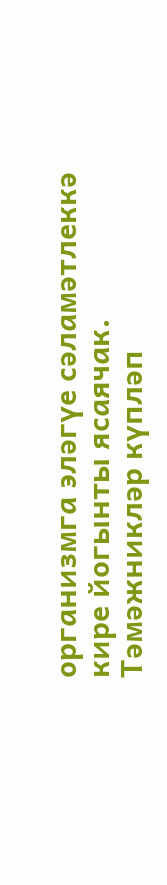организмга эләгүе сәламәтлеккә кире йогынты ясаячак. Тәмәжникләр күпләп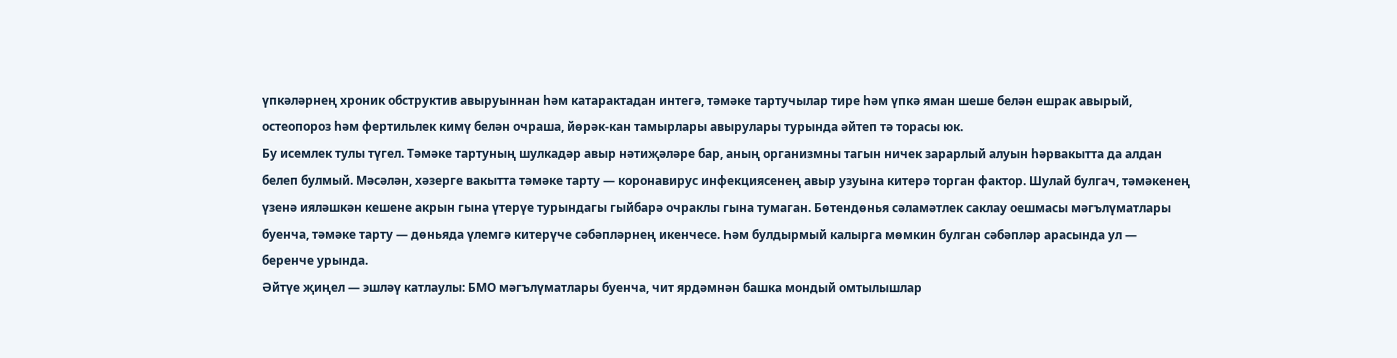үпкәләрнең хроник обструктив авыруыннан һәм катарактадан интегә, тәмәке тартучылар тире һәм үпкә яман шеше белән ешрак авырый, остеопороз һәм фертильлек кимү белән очраша, йөрәк-кан тамырлары авырулары турында әйтеп тә торасы юк.
Бу исемлек тулы түгел. Тәмәке тартуның шулкадәр авыр нәтиҗәләре бар, аның организмны тагын ничек зарарлый алуын һәрвакытта да алдан белеп булмый. Мәсәлән, хәзерге вакытта тәмәке тарту — коронавирус инфекциясенең авыр узуына китерә торган фактор. Шулай булгач, тәмәкенең үзенә ияләшкән кешене акрын гына үтерүе турындагы гыйбарә очраклы гына тумаган. Бөтендөнья сәламәтлек саклау оешмасы мәгълүматлары буенча, тәмәке тарту — дөньяда үлемгә китерүче сәбәпләрнең икенчесе. Һәм булдырмый калырга мөмкин булган сәбәпләр арасында ул — беренче урында.
Әйтүе җиңел — эшләү катлаулы: БМО мәгълүматлары буенча, чит ярдәмнән башка мондый омтылышлар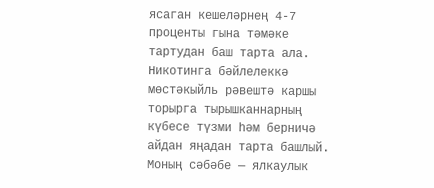ясаган кешеләрнең 4-7 проценты гына тәмәке тартудан баш тарта ала. Никотинга бәйлелеккә мөстәкыйль рәвештә каршы торырга тырышканнарның күбесе түзми һәм берничә айдан яңадан тарта башлый. Моның сәбәбе — ялкаулык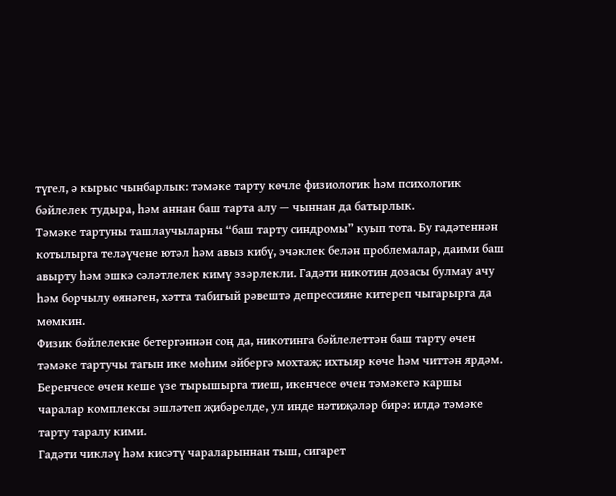түгел, ә кырыс чынбарлык: тәмәке тарту көчле физиологик һәм психологик бәйлелек тудыра, һәм аннан баш тарта алу — чыннан да батырлык.
Тәмәке тартуны ташлаучыларны “баш тарту синдромы” куып тота. Бу гадәтеннән котылырга теләүчене ютәл һәм авыз кибү, эчәклек белән проблемалар, даими баш авырту һәм эшкә сәләтлелек кимү эзәрлекли. Гадәти никотин дозасы булмау ачу һәм борчылу өянәген, хәтта табигый рәвештә депрессияне китереп чыгарырга да мөмкин.
Физик бәйлелекне бетергәннән соң да, никотинга бәйлелеттән баш тарту өчен тәмәке тартучы тагын ике мөһим әйбергә мохтаҗ: ихтыяр көче һәм читтән ярдәм. Беренчесе өчен кеше үзе тырышырга тиеш, икенчесе өчен тәмәкегә каршы чаралар комплексы эшләтеп җибәрелде, ул инде нәтиҗәләр бирә: илдә тәмәке тарту таралу кими.
Гадәти чикләү һәм кисәтү чараларыннан тыш, сигарет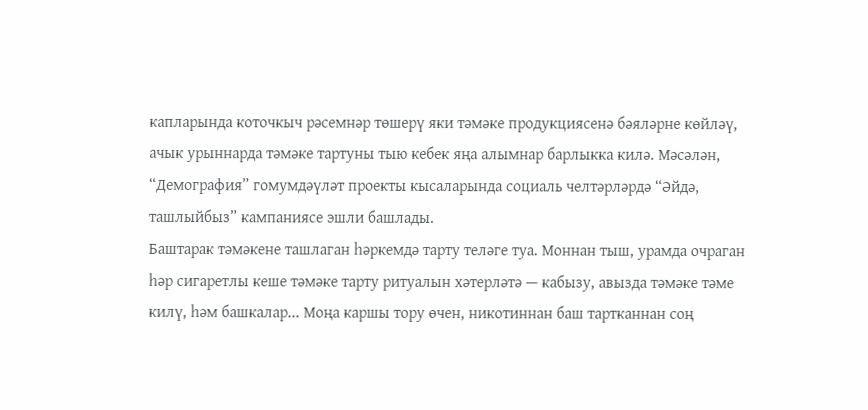капларында коточкыч рәсемнәр төшерү яки тәмәке продукциясенә бәяләрне көйләү, ачык урыннарда тәмәке тартуны тыю кебек яңа алымнар барлыкка килә. Мәсәлән, “Демография” гомумдәүләт проекты кысаларында социаль челтәрләрдә “Әйдә, ташлыйбыз” кампаниясе эшли башлады.
Баштарак тәмәкене ташлаган һәркемдә тарту теләге туа. Моннан тыш, урамда очраган һәр сигаретлы кеше тәмәке тарту ритуалын хәтерләтә — кабызу, авызда тәмәке тәме килү, һәм башкалар... Моңа каршы тору өчен, никотиннан баш тартканнан соң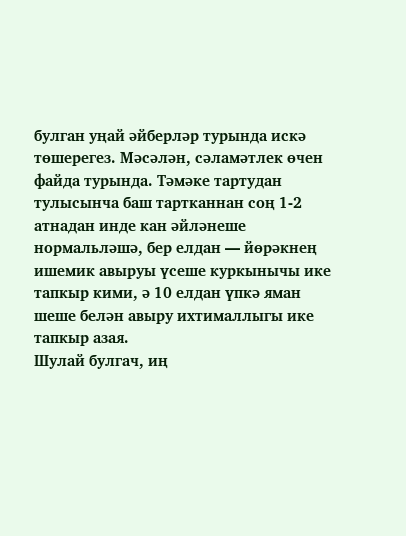булган уңай әйберләр турында искә төшерегез. Мәсәлән, сәламәтлек өчен файда турында. Тәмәке тартудан тулысынча баш тартканнан соң 1-2 атнадан инде кан әйләнеше нормальләшә, бер елдан — йөрәкнең ишемик авыруы үсеше куркынычы ике тапкыр кими, ә 10 елдан үпкә яман шеше белән авыру ихтималлыгы ике тапкыр азая.
Шулай булгач, иң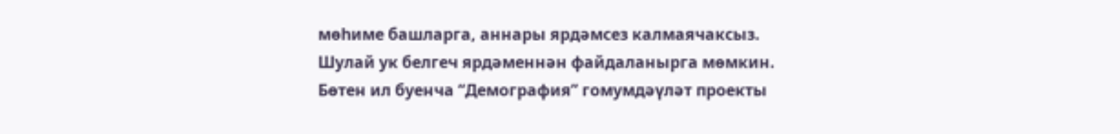мөһиме башларга, аннары ярдәмсез калмаячаксыз. Шулай ук белгеч ярдәменнән файдаланырга мөмкин. Бөтен ил буенча “Демография” гомумдәүләт проекты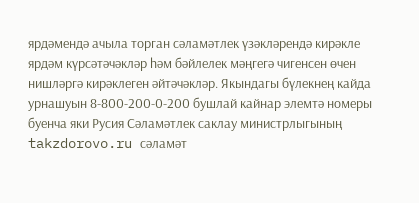ярдәмендә ачыла торган сәламәтлек үзәкләрендә кирәкле ярдәм күрсәтәчәкләр һәм бәйлелек мәңгегә чигенсен өчен нишләргә кирәклеген әйтәчәкләр. Якындагы бүлекнең кайда урнашуын 8-800-200-0-200 бушлай кайнар элемтә номеры буенча яки Русия Сәламәтлек саклау министрлыгының takzdorovo.ru сәламәт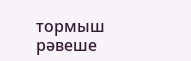тормыш рәвеше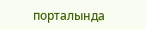порталында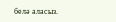белә аласыз.